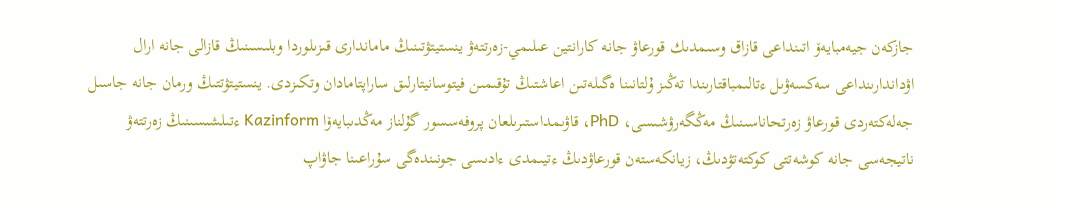جازكەن جيەمبايەۆ اتىنداعى قازاق وسىمدىك قورعاۋ جانە كارانتين عىلىمي-زەرتتەۋ ينستيتۋتىنىڭ ماماندارى قىزىلوردا وبلىسىنىڭ قازالى جانە ارال اۋداندارىنداعى سەكسەۋىل ءتالىمباقتارىندا تەڭىز ۇلتانىنا ەگىلەتىن اعاشتىڭ تۇقىمىن فيتوسانيتارلىق ساراپتامادان وتكىزدى. ينستيتۋتتىڭ ورمان جانە جاسىل جەلەكتەردى قورعاۋ زەرتحاناسىنىڭ مەڭگەرۋشىسى، PhD، قاۋىمداستىرىلعان پروفەسسور گۇلناز مەڭدىبايەۆا Kazinform ءتىلشىسىنىڭ زەرتتەۋ ناتيجەسى جانە كوشەتتى كوكتەتۋدىڭ، زيانكەستەن قورعاۋدىڭ ءتيىمدى ءادىسى جونىندەگى سۇراعىنا جاۋاپ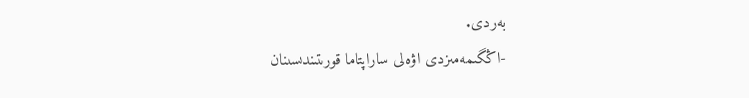بەردى.
-اڭگىمەمىزدى اۋەلى ساراپتاما قورىتىندىسىنان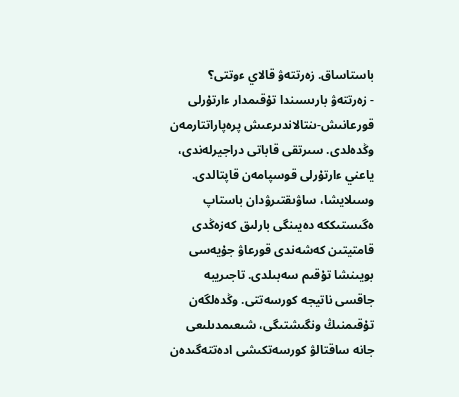باستاساق. زەرتتەۋ قالاي ءوتتى؟
- زەرتتەۋ بارىسىندا تۇقىمدار ءارتۇرلى قورعانىش-ىنتالاندىرعىش پرەپاراتتارمەن وڭدەلدى. سىرتقى قاباتى دراجيرلەندى، ياعني ءارتۇرلى قوسپامەن قاپتالدى. وسىلايشا، ساۋىقتىرۋدان باستاپ ەگىستىككە دەيىنگى بارلىق كەزەڭدى قامتيتىن كەشەندى قورعاۋ جۇيەسى بويىنشا تۇقىم سەبىلدى. تاجىريبە جاقسى ناتيجە كورسەتتى. وڭدەلگەن تۇقىمنىڭ ونگىشتىگى، شىعىمدىلىعى جانە ساقتالۋ كورسەتكىشى ادەتتەگىدەن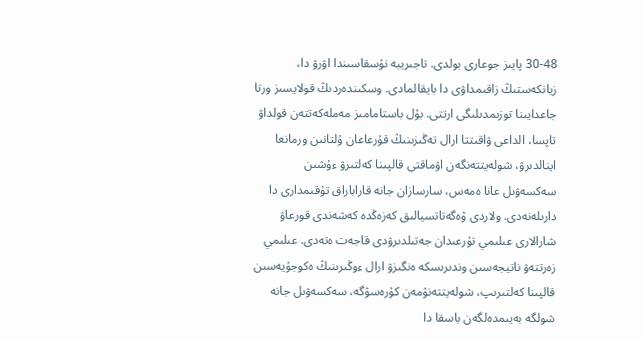30-48 پايىز جوعارى بولدى. تاجىريبە نۇسقاسىندا اۋرۋ دا، زيانكەستىڭ زاقىمداۋى دا بايقالمادى. وسكىندەردىڭ قولايسىز ورتا جاعدايىنا توزىمدىلىگى ارتتى. بۇل باستامامىز مەملەكەتتەن قولداۋ تاپسا، الداعى ۋاقىتتا ارال تەڭىزىنىڭ قۇرعاعان ۇلتانىن ورمانعا اينالدىرۋ، شولەيتتەنگەن اۋماقتى قالپىنا كەلتىرۋ ءۇشىن سەكسەۋىل عانا ەمەس، سارسازان جانە قاراباراق تۇقىمدارى دا دارىلەنەدى. ولاردى ۆەگەتاتسيالىق كەزەڭدە كەشەندى قورعاۋ شارالارى عىلىمي تۇرعىدان جەتىلدىرۋدى قاجەت ەتەدى. عىلىمي زەرتتەۋ ناتيجەسىن وندىرىسكە ەنگىزۋ ارال ءوڭىرىنىڭ ەكوجۇيەسىن قالپىنا كەلتىرىپ، شولەيتتەنۋمەن كۇرەسۋگە، سەكسەۋىل جانە شولگە بەيىمدەلگەن باسقا دا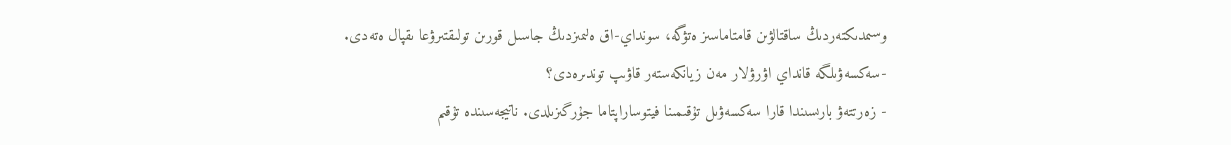وسىمدىكتەردىڭ ساقتالۋىن قامتاماسىز ەتۋگە، سونداي-اق ەلىمىزدىڭ جاسىل قورىن تولىقتىرۋعا ىقپال ەتەدى.
-سەكسەۋىلگە قانداي اۋرۋلار مەن زيانكەستەر قاۋىپ توندىرەدى؟
- زەرتتەۋ بارىسىندا قارا سەكسەۋىل تۇقىمىنا فيتوساراپتاما جۇرگىزىلدى. ناتيجەسىندە تۇقىم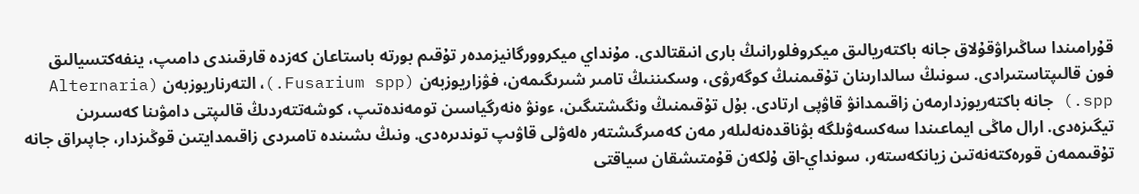قۇرامىندا ساڭىراۋقۇلاق جانە باكتەريالىق ميكروفلورانىڭ بارى انىقتالدى. مۇنداي ميكروورگانيزمدەر تۇقىم بورتە باستاعان كەزدە قارقىندى دامىپ، ينفەكتسيالىق فون قالىپتاستىرادى. سونىڭ سالدارىنان تۇقىمنىڭ كوگەرۋى، وسكىننىڭ تامىر شىرىگىمەن، فۋزاريوزبەن (Fusarium spp.)، التەرناريوزبەن (Alternaria spp.) جانە باكتەريوزدارمەن زاقىمدانۋ قاۋپى ارتادى. بۇل تۇقىمنىڭ ونگىشتىگىن، ءونۋ ەنەرگياسىن تومەندەتىپ، كوشەتتەردىڭ قالىپتى دامۋىنا كەسىرىن تيگىزەدى. ارال ماڭى ايماعىندا سەكسەۋىلگە بۋناقدەنەلىلەر مەن كەمىرگىشتەر ەلەۋلى قاۋىپ توندىرەدى. ونىڭ ىشىندە تامىردى زاقىمدايتىن قوڭىزدار، جاپىراق جانە تۇقىممەن قورەكتەنەتىن زيانكەستەر، سونداي-اق ۇلكەن قۇمتىشقان سياقتى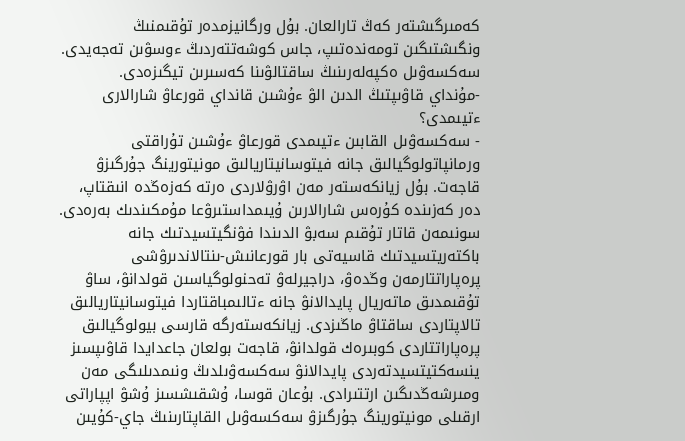كەمىرگىشتەر كەڭ تارالعان. بۇل ورگانيزمدەر تۇقىمنىڭ ونگىشتىگىن تومەندەتىپ، جاس كوشەتتەردىڭ ءوسۋىن تەجەيدى. سەكسەۋىل ەكپەلەرىنىڭ ساقتالۋىنا كەسىرىن تيگىزەدى.
-مۇنداي قاۋىپتىڭ الدىن الۋ ءۇشىن قانداي قورعاۋ شارالارى ءتيىمدى؟
- سەكسەۋىل القابىن ءتيىمدى قورعاۋ ءۇشىن تۇراقتى ورمانپاتولوگيالىق جانە فيتوسانيتاريالىق مونيتورينگ جۇرگىزۋ قاجەت. بۇل زيانكەستەر مەن اۋرۋلاردى ەرتە كەزەڭدە انىقتاپ، دەر كەزىندە كۇرەس شارالارىن ۇيىمداستىرۋعا مۇمكىندىك بەرەدى. سونىمەن قاتار تۇقىم سەبۋ الدىندا فۋنگيتسيدتىك جانە باكتەريتسيدتىك قاسيەتى بار قورعانىش-ىنتالاندىرۋشى پرەپاراتتارمەن وڭدەۋ، دراجيرلەۋ تەحنولوگياسىن قولدانۋ، ساۋ تۇقىمدىق ماتەريال پايدالانۋ جانە ءتالىمباقتاردا فيتوسانيتاريالىق تالاپتاردى ساقتاۋ ماڭىزدى. زيانكەستەرگە قارسى بيولوگيالىق پرەپاراتتاردى كوبىرەك قولدانۋ، قاجەت بولعان جاعدايدا قاۋىپسىز ينسەكتيتسيدتەردى پايدالانۋ سەكسەۋىلدىڭ ونىمدىلىگى مەن ومىرشەڭدىگىن ارتتىرادى. بۇعان قوسا، ۇشقىشسىز ۇشۋ اپپاراتى ارقىلى مونيتورينگ جۇرگىزۋ سەكسەۋىل القاپتارىنىڭ جاي-كۇيىن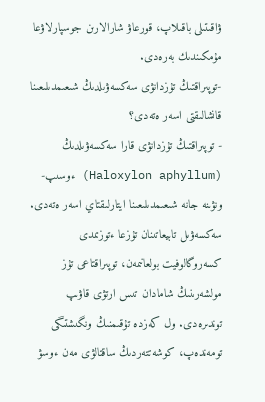ۋاقىتىلى باقىلاپ، قورعاۋ شارالارىن جوسپارلاۋعا مۇمكىندىك بەرەدى.
-توپىراقتىڭ تۇزدانۋى سەكسەۋىلدىڭ شىعىمدىلىعىنا قانشالىقتى اسەر ەتەدى؟
- توپىراقتىڭ تۇزدانۋى قارا سەكسەۋىلدىڭ (Haloxylon aphyllum) ءوسىپ-ونۋىنە جانە شىعىمدىلىعىنا ايتارلىقتاي اسەر ەتەدى. سەكسەۋىل تابيعاتىنان تۇزعا ءتوزىمدى كسەروگالوفيت بولعانىمەن، توپىراقتاعى تۇز مولشەرىنىڭ شامادان تىس ارتۋى قاۋىپ توندىرەدى. ول كەزدە تۇقىمنىڭ ونگىشتىگى تومەندەپ، كوشەتتەردىڭ ساقتالۋى مەن ءوسۋ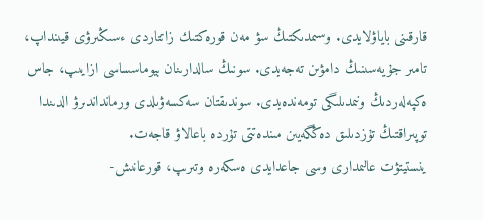قارقىنى باياۋلايدى. وسىمدىكتىڭ سۋ مەن قورەكتىك زاتتاردى ءسىڭىرۋى قيىنداپ، تامىر جۇيەسىنىڭ دامۋىن تەجەيدى. سونىڭ سالدارىنان بيوماسساسى ازايىپ، جاس ەكپەلەردىڭ ونىمدىلىگى تومەندەيدى. سوندىقتان سەكسەۋىلدى ورمانداندىرۋ الدىندا توپىراقتىڭ تۇزدىلىق دەڭگەيىن مىندەتتى تۇردە باعالاۋ قاجەت.
ينستيتۋت عالىمدارى وسى جاعدايدى ەسكەرە وتىرىپ، قورعانىش-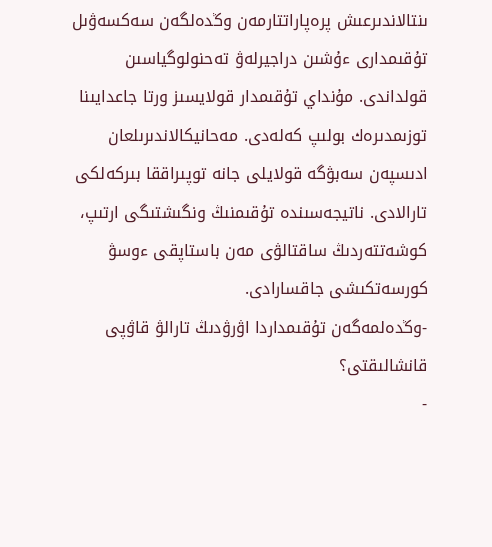ىنتالاندىرعىش پرەپاراتتارمەن وڭدەلگەن سەكسەۋىل تۇقىمدارى ءۇشىن دراجيرلەۋ تەحنولوگياسىن قولداندى. مۇنداي تۇقىمدار قولايسىز ورتا جاعدايىنا توزىمدىرەك بولىپ كەلەدى. مەحانيكالاندىرىلعان ادىسپەن سەبۋگە قولايلى جانە توپىراققا بىركەلكى تارالادى. ناتيجەسىندە تۇقىمنىڭ ونگىشتىگى ارتىپ، كوشەتتەردىڭ ساقتالۋى مەن باستاپقى ءوسۋ كورسەتكىشى جاقسارادى.
-وڭدەلمەگەن تۇقىمداردا اۋرۋدىڭ تارالۋ قاۋپى قانشالىقتى؟
-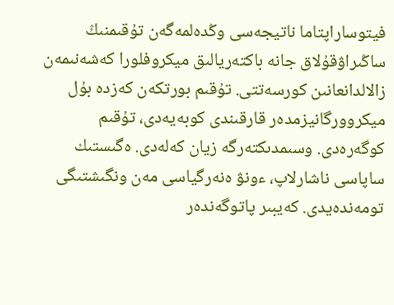فيتوساراپتاما ناتيجەسى وڭدەلمەگەن تۇقىمنىڭ ساڭىراۋقۇلاق جانە باكتەريالىق ميكروفلورا كەشەنىمەن زالالدانعانىن كورسەتتى. تۇقىم بورتكەن كەزدە بۇل ميكروورگانيزمدەر قارقىندى كوبەيەدى، تۇقىم كوگەرەدى. وسىمدىكتەرگە زيان كەلەدى. ەگىستىك ساپاسى ناشارلاپ، ءونۋ ەنەرگياسى مەن ونگىشتىگى تومەندەيدى. كەيبىر پاتوگەندەر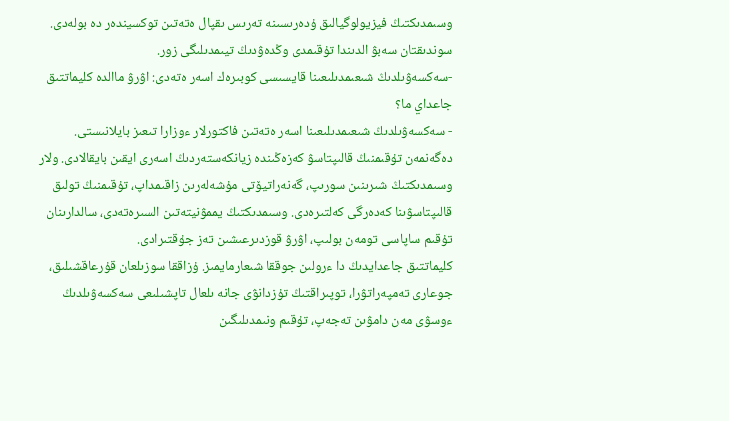وسىمدىكتىڭ فيزيولوگيالىق ۇدەرىسىنە تەرىس ىقپال ەتەتىن توكسيندەر دە بولەدى. سوندىقتان سەبۋ الدىندا تۇقىمدى وڭدەۋدىڭ تيىمدىلىگى زور.
-سەكسەۋىلدىڭ شىعىمدىلىعىنا قايسىسى كوبىرەك اسەر ەتەدى: اۋرۋ ماالدە كليماتتىق جاعداي ما؟
- سەكسەۋىلدىڭ شىعىمدىلىعىنا اسەر ەتەتىن فاكتورلار ءوزارا تىعىز بايلانىستى. دەگەنمەن تۇقىمنىڭ قالىپتاسۋ كەزەڭىندە زيانكەستەردىڭ اسەرى ايقىن بايقالادى. ولار وسىمدىكتىڭ شىرىنىن سورىپ، گەنەراتيۆتى مۇشەلەرىن زاقىمداپ، تۇقىمنىڭ تولىق قالىپتاسۋىنا كەدەرگى كەلتىرەدى. وسىمدىكتىڭ يممۋنيتەتىن السىرەتەدى، سالدارىنان تۇقىم ساپاسى تومەن بولىپ، اۋرۋ قوزدىرعىشىن تەز جۇقتىرادى.
كليماتتىق جاعدايدىڭ دا ءرولىن جوققا شىعارمايمىز. ۇزاققا سوزىلعان قۇرعاقشىلىق، جوعارى تەمپەراتۋرا، توپىراقتىڭ تۇزدانۋى جانە ىلعال تاپشىلىعى سەكسەۋىلدىڭ ءوسۋى مەن دامۋىن تەجەپ، تۇقىم ونىمدىلىگىن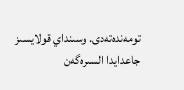تومەندەتەدى. وسىنداي قولايسىز جاعدايدا السىرەگەن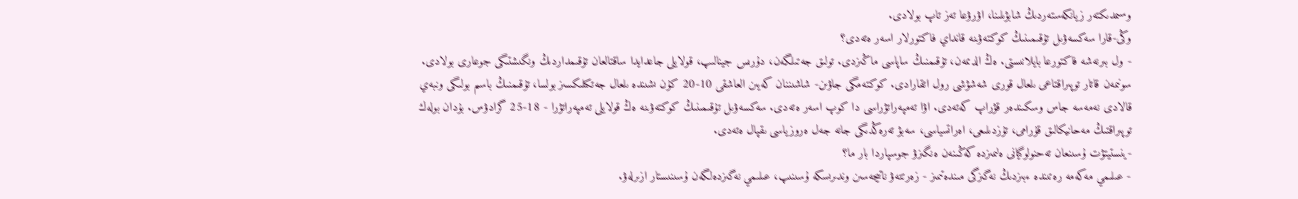وسىمدىكتەر زيانكەستەردىڭ شابۋىلىنا، اۋرۋعا تەز تاپ بولادى.
وڭى-قارا سەكسەۋىل تۇقىمىنىڭ كوكتەۋىنە قانداي فاكتورلار اسەر ەتەدى؟
- ول بىرنەشە فاكتورعا بايلانىستى. ەڭ الدىمەن، تۇقىمنىڭ ساپاسى ماڭىزدى. تولىق جەتىلگەن، دۇرىس جينالىپ، قولايلى جاعدايدا ساقتالعان تۇقىمداردىڭ ونگىشتىگى جوعارى بولادى. سونىمەن قاتار توپىراقتاعى ىلعال قورى شەشۋشى رول اتقارادى. كوكتەمگى جاۋىن- شاشىننان كەيىن العاشقى 10-20 كۇن ىشىندە ىلعال جەتكىلىكسىز بولسا، تۇقىمنىڭ باسىم بولىگى ونبەي قالادى نەمەسە جاس وسكىندەر قۋراپ كەتەدى. اۋا تەمپەراتۋراسى دا كوپ اسەر ەتەدى. سەكسەۋىل تۇقىمىنىڭ كوكتەۋىنە ەڭ قولايلى تەمپەراتۋرا - 18-25 گرادۋس. بۇدان بولەك توپىراقتىڭ مەحانيكالىق قۇرامى، تۇزدىلىعى، اەراتسياسى، سەبۋ تەرەڭدىگى جانە جەل ەروزياسى ىقپال ەتەدى.
-ينستيتۋت ۇسىنعان تەحنولوگيانى ەلىمىزدە كەڭىنەن ەنگىزۋ جوسپاردا بار ما؟
- عىلىمي مەكەمە رەتىندە ءبىزدىڭ نەگىزگى مىندەتىمىز - زەرتتەۋ ناتيجەسىن وندىرىسكە ۇسىنىپ، عىلىمي نەگىزدەلگەن ۇسىنىستار ازىرلەۋ.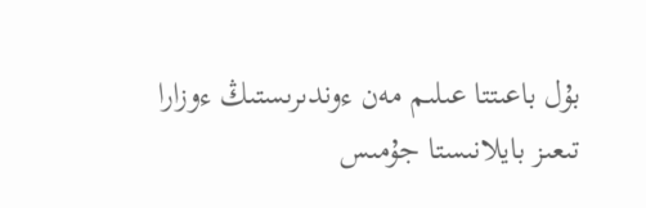بۇل باعىتتا عىلىم مەن ءوندىرىستىڭ ءوزارا تىعىز بايلانىستا جۇمىس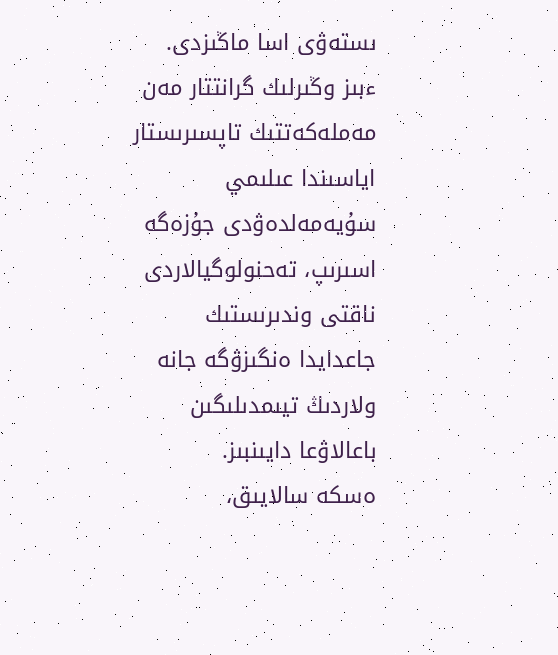ىستەۋى اسا ماڭىزدى. ءبىز وڭىرلىك گرانتتار مەن مەملەكەتتىك تاپسىرىستار اياسىندا عىلىمي سۇيەمەلدەۋدى جۇزەگە اسىرىپ، تەحنولوگيالاردى ناقتى وندىرىستىك جاعدايدا ەنگىزۋگە جانە ولاردىڭ تيىمدىلىگىن باعالاۋعا دايىنبىز.
ەسكە سالايىق،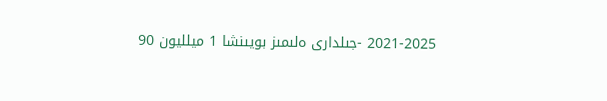2021-2025 -جىلدارى ەلىمىز بويىنشا 1 ميلليون 90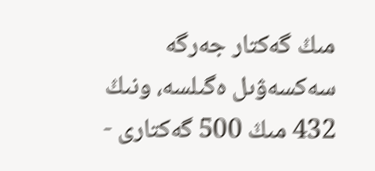مىڭ گەكتار جەرگە سەكسەۋىل ەگىلسە، ونىڭ 432 مىڭ 500 گەكتارى -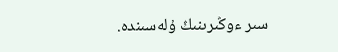سىر ءوڭىرىنىڭ ۇلەسىندە.